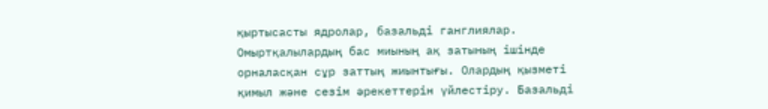қыртысасты ядролар, базальді ганглиялар. Омыртқалылардың бас миының ақ затының ішінде орналасқан сұр заттың жиынтығы. Олардың қызметі қимыл жəне сезім əрекеттерін үйлестіру. Базальді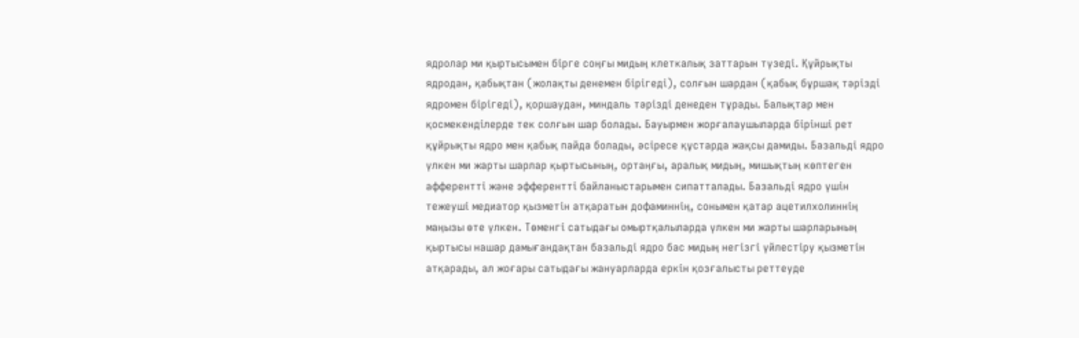ядролар ми қыртысымен бірге соңғы мидың клеткалық заттарын түзеді. Құйрықты ядродан, қабықтан (жолақты денемен бірігеді), солғын шардан (қабық бұршақ тəрізді ядромен бірігеді), қоршаудан, миндаль тəрізді денеден тұрады. Балықтар мен қосмекенділерде тек солғын шар болады. Бауырмен жорғалаушыларда бірінші рет құйрықты ядро мен қабық пайда болады, əсіресе құстарда жақсы дамиды. Базальді ядро үлкен ми жарты шарлар қыртысының, ортаңғы, аралық мидың, мишықтың көптеген афферентті жəне эфферентті байланыстарымен сипатталады. Базальді ядро үшін тежеуші медиатор қызметін атқаратын дофаминнің, сонымен қатар ацетилхолиннің маңызы өте үлкен. Төменгі сатыдағы омыртқалыларда үлкен ми жарты шарларының қыртысы нашар дамығандақтан базальді ядро бас мидың негізгі үйлестіру қызметін атқарады, ал жоғары сатыдағы жануарларда еркін қозғалысты реттеуде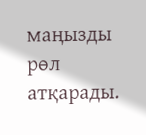маңызды рөл атқарады.